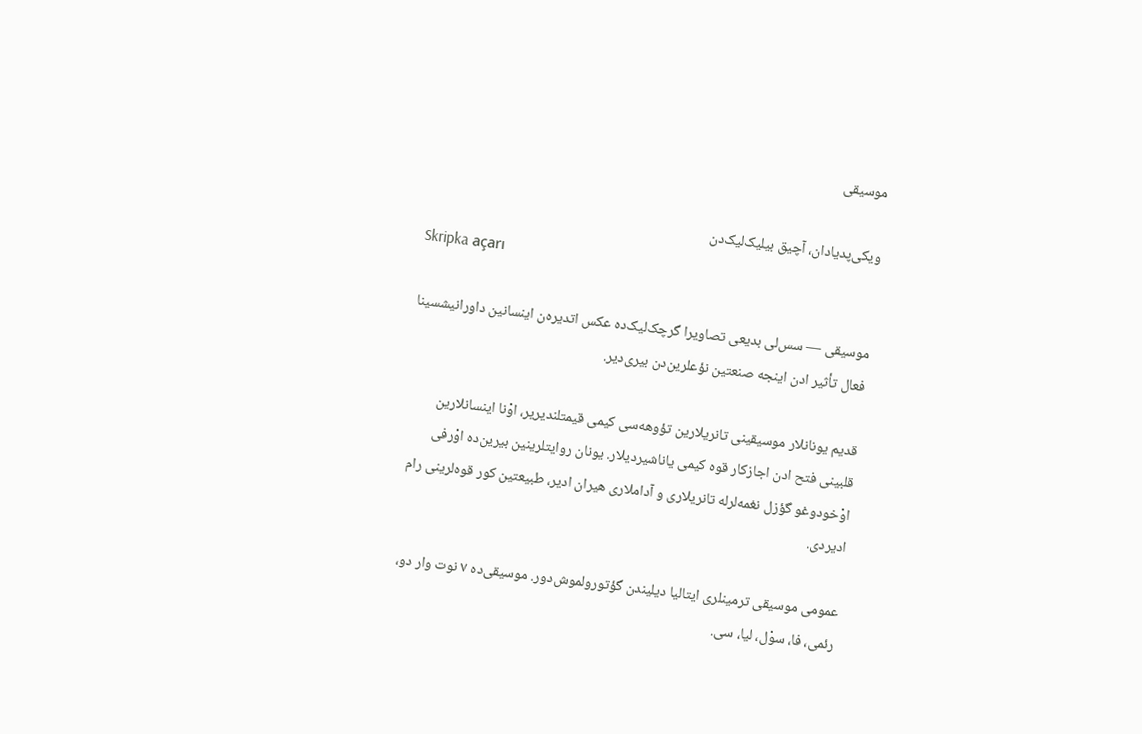موسیقی

ویکی‌پدیادان، آچیق بیلیک‌لیک‌دن
Skripka açarı

موسیقی — سس‌لی بدیعی تصاویرا گرچک‌لیک‌ده عکس اتدیره‌ن اینسانین داورانیشسینا فعال تأثیر اد‌ن اینجه صنعتین نؤعلرین‌دن بیری‌دیر.

قدیم یونانلار موسیقینی تانریلارین تؤوهه‌سی کیمی قیمتلندیریر، اوْنا اینسانلارین قلبینی فتح اد‌ن اجازکار قوه کیمی یاناشیردیلار. یونان روایتلرینین بیرین‌ده اوْرفی اوْخودوغو گؤزل نغمه‌لرله تانریلاری و آداملاری هیران ادیر، طبیعتین کور قوه‌لرینی رام ادیردی.

عمومی موسیقی ترمینلری ایتالیا دیلیندن گؤتورولموش‌دور. موسیقی‌ده ۷ نوت وار دو، رئمی، فا، سوْل، لیا، سی.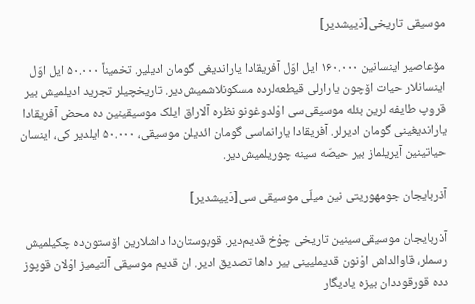موسیقی تاریخی[دَییشدیر]

مۆعاصیر اینسانین ۱۶۰.۰۰۰ ایل اوّل آفریقادا یاراندیغی گومان ادیلیر. تخمیناً ۵۰.۰۰۰ ایل اوّل اینسانلار حیات اۆچون یارارلی قیطعه‌لرده مسکونلاشمیش‌دیر. تاریخچیلر تجرید ادیلمیش بیر قروپ طایفه لرین بئله موسیقی‌سی اوْلدوغونو نظره آلاراق ایلک موسیقینین ده محض آفریقادا یاراندیغینی گومان ادیرلر. آفریقادا یارانماسی گومان ائدیلن موسیقی، ۵۰.۰۰۰ ایلدیر کی، اینسان حیاتینین آیریلماز بیر حیصّه ‌سینه چوریلمیش‌دیر.

آذربایجان جومهوریتی نین میلّی موسیقی سی[دَییشدیر]

آذربایجان موسیقی‌سینین تاریخی چوْخ قدیم‌دیر. قوبوستان‌دا داشلارین اۆستون‌ده چکیلمیش رسملر، قاوالداش اوْنون قدیملیینی بیر داها تصدیق ادیر. ان قدیم موسیقی آلتیمیز اوْلان قوپوز دده قورقوددان بیزه یادیگار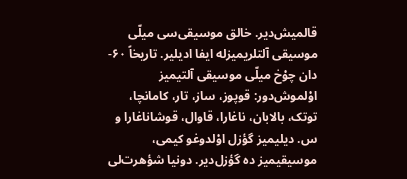قالمیش‌دیر. خالق موسیقی‌سی میلّی موسیقی آلتلریمیزله ایفا ادیلیر. تاریخاً ۶۰-دان چوْخ میلّی موسیقی آلتیمیز اوْلموش‌دور: قوپوز، ساز، تار، کامانچا، توتک، بالابان، ناغارا، قاوال، قوشاناغارا و س. دیلیمیز گؤزل اوْلدوغو کیمی، موسیقیمیز ده گؤزل‌دیر. دونیا شؤهرت‌لی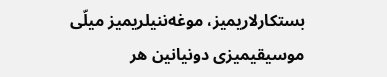بستکارلاریمیز، موغه‌ننیلریمیز میلّی موسیقیمیزی دونیانین هر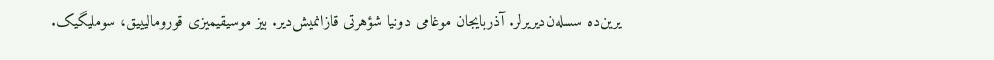یرین‌ده سسله‌ن‌دیریرلر. آذربایجان موغامی دونیا شؤهرتی قازانمیش‌دیر. بیز موسیقیمیزی قورومالیییق، سوملیگیک.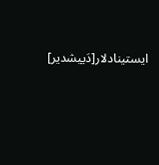ایستینادلار[دَییشدیر]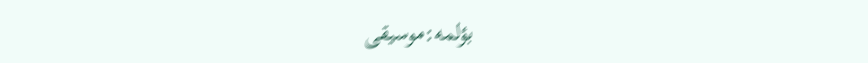بؤلمه‌:موسیقی